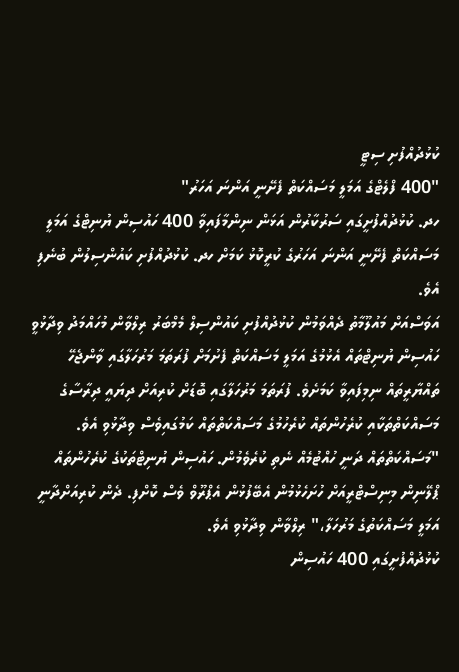ކުޅުދުއްފުށި ސިޓީ
"400 ފްލެޓްގެ އަމަލީ މަސައްކަތް ފެށޭނީ އަންނަ އަހަރު"
ހދ. ކުޅުދުއްފުށީގައި ސަރުކާރުން އަޅަން ނިންމާފައިވާ 400 ހައުސިން ޔުނިޓްގެ އަމަލީ މަސައްކަތް ފެށޭނީ އަންނަ އަހަރުގެ ކުރީކޮޅު ކަމަށް ހދ. ކުޅުދުއްފުށި ކައުންސިލުން ބުނެފި އެވެ.
އަވަސްއަށް މައުލޫމާތު ދެއްވަމުން ކުޅުދުއްފުށި ކައުންސިލް މެމްބަރު ރިލްވާން މުހައްމަދު ވިދާޅުވީ ހައުސިން ޔުނިޓްތައް އެޅުމުގެ އަމަލީ މަސައްކަތް ފެށުމަށް ފުރަތަމަ މަރުހަލާގައި ވާންޖެހޭ ތައްޔާރީތައް ނިމިފައިވާ ކަމަށެވެ. ފުރަތަމަ މަރުހަލާގައި ބޮޑަށް ކުރިއަށް ދިޔައީ ދިރާސާގެ މަސައްކަތްތަކާއި ކުރެހުންތައް ކުރެހުމުގެ މަސައްކަތްތައް ކަމުގައިވެސް ވިދާޅުވި އެވެ.
"މަސައްކަތްތައް ދަނީ ހުއްޓުމެއް ނެތި ކުރެވެމުން. ހައުސިން ޔުނިޓްތަކުގެ ކުރެހުންތައް ޕްލޭނިން މިނިސްޓްރީއަށް ހުށަހެޅުމުން އެބޭފުޅުން އެޕްރޫވް ވެސް ކޮށްފި. ދެން ކުރިއަށްދާނީ އަމަލީ މަސައްކަތުގެ މަރުހަލާ،" ރިލްވާން ވިދާޅުވި އެވެ.
ކުޅުދުއްފުށީގައި 400 ހައުސިން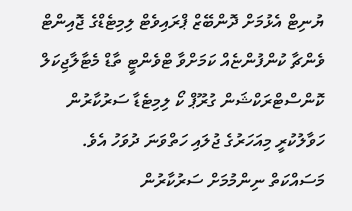ޔުނިޓް އެޅުމަށް ދޮންބޭޒް ޕްރައިވެޓް ލިމިޓެޑްގެ ޖޮއިންޓް ވެންޗާ ކުންފުންޏެއް ކަމަށްވާ ޓްވެންޓީ ތާޑް މެޓާލާޖިކަލް ކޮންސްޓްރަކްޝަން ގުރޫޕް ކޯ ލިމިޓެޑާ ސަރުކާރުން ހަވާލުކުރީ މިއަހަރުގެ ޖުލައި ހަތްވަނަ ދުވަހު އެވެ. މަސައްކަތް ނިންމުމަށް ސަރުކާރުން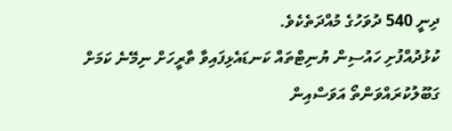ދިނީ 540 ދުވަހުގެ މުއްދަތެކެވެ.
ކުޅުދުއްފުށި ހައުސިން ޔުނިޓްތައް ކަނޑައެޅިފައިވާ ތާރީހަށް ނިމޭނެ ކަމަށް ގަބޫލުކުރައްވަންތޯ އަވަސްއިން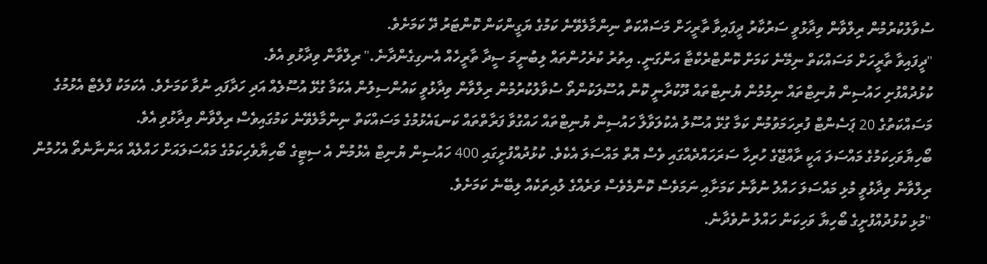ސުވާލުކުރުމުން ރިލްވާން ވިދާޅުވީ ސަރުކާރު ދީފައިވާ ތާރީހަށް މަސައްކަތް ނިންމާލެވޭނެ ކަމުގެ ޔަގީންކަން ކޮންޓަރު ދޭ ކަމަށެވެ.
"ދީފައިވާ ތާރީހަށް މަސައްކަތް ނިމޭނެ ކަމަށް ކޮންޓްރެކްޓާ އަންގަނީ. އިތުރު ކުރެހުންތައް ލިބުނީމަ ސީދާ ތާރީހެއް އެނގިގެންދާނެ." ރިލްވާން ވިދާޅުވި އެވެ.
ކުޅުދުއްފުށި ހައުސިން ޔުނިޓްތައް ނިމުމުން ޔުނިޓްތައް ދޫކުރާނީ ކޮން އުސޫލަކުންތޯ ސުވާލުކުރުމުން ރިލްވާން ވިދާޅުވީ ކައުންސިލުން އެކަމާ ގުޅޭ އުސޫލެއް އަދި ހަދާފައި ނުވާ ކަމަށެވެ. އެކަމަކު ފްލެޓް އެޅުމުގެ މަސައްކަތުގެ 20 ޕަސެންޓް ފުރިހަމަވުމުން ކަމާ ގުޅޭ އުސޫލު އެކުލަވާލާ ހައުސިން ޔުނިޓްތައް ހައްގުވާ ފަރާތްތައް ކަނޑައެޅުމުގެ މަސައްކަތް ނިންމާލެވޭނެ ކަމުގައިވެސް ރިލްވާން ވިދާޅުވި އެވެ.
ބޯހިޔާވަހިކަމުގެ މައްސަލަ އަކީ ރާއްޖޭގެ ހުރިހާ ސަރަހައްދެއްގައި ވެސް އޮތް މައްސަލަ އެކެވެ. ކުޅުދުއްފުށީގައި 400 ހައުސިން ޔުނިޓް އެޅުމުން އެ ސިޓީގެ ބޯހިޔާވެހިކަމުގެ މައްސަލައަށް ހައްލެއް އަންނާނެތޯ އެހުމުން ރިލްވާން ވިދާޅުވީ މުޅި މައްސަލަ ހައްލު ނުވާނެ ކަމަށާއި ނަމަވެސް ކޮންމެވެސް ވަރެއްގެ ލުއިތަކެއް ލިބޭނެ ކަމަށެވެ.
"މުޅި ކުޅުދުއްފުށީގެ ބޯހިޔާ ވަހިކަން ހައްލު ނުވެދާނެ.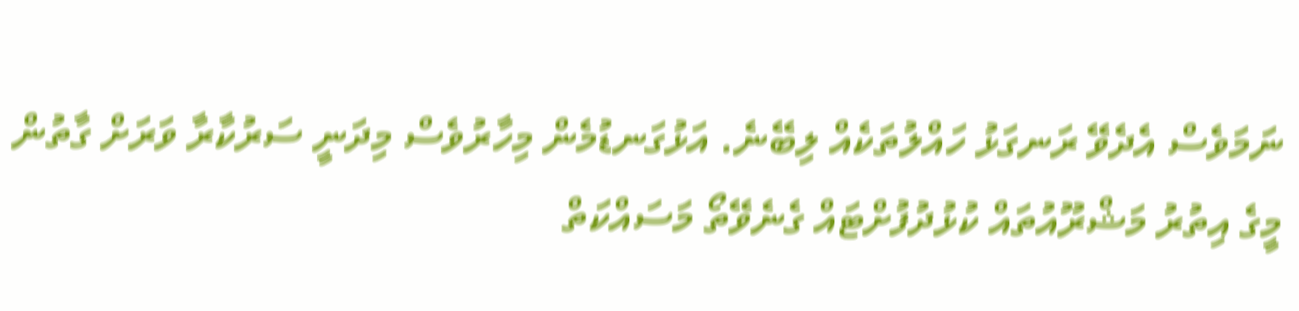ނަމަވެސް އެދެވޭ ރަނގަޅު ހައްލުތަކެއް ލިބޭނެ. އަޅުގަނޑުމެން މިހާރުވެސް މިދަނީ ސަރުކާރާ ވަރަށް ގާތުން މީގެ އިތުރު މަޝްރޫއުތައް ކުޅުދުފުށްޓައް ގެނެވޭތޯ މަސައްކަތް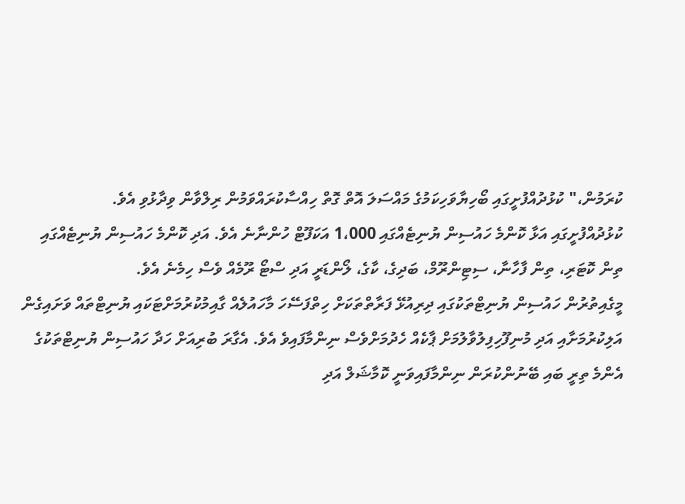ކުރަމުން،" ކުޅުދުއްފުށީގައި ބޯހިޔާވަހިކަމުގެ މައްސަލަ އޮތް ގޮތް ހިއްސާކުރައްވަމުން ރިލްވާން ވިދާޅުވި އެވެ.
ކުޅުދުއްފުށީގައި އަޅާ ކޮންމެ ހައުސިން ޔުނިޓެއްގައި 1،000 އަކަފޫޓް ހުންނާނެ އެވެ. އަދި ކޮންމެ ހައުސިން ޔުނިޓެއްގައި ތިން ކޮޓަރި، ތިން ފާހާނާ، ސިޓިންރޫމް، ބަދިގެ، ކާގެ، ލޯންޑަރީ އަދި ސްޓޯ ރޫމެއް ވެސް ހިމެނެ އެވެ.
މީގެއިތުރުން ހައުސިން ޔުނިޓްތަކުގައި ދިރިއުޅޭ ފަރާތްތަކަށް ހިތްފަސޭހަ މާހައުލެއް ގާއިމުކުރުމަށްޓަކައި ޔުނިޓްތައް ވަށައިގެން އަލިކުރުމަށާއި އަދި މުނިފޫހިފިލުވާލުމަށް ޕާކެއް ހެދުމަށްވެސް ނިންމާފައިވެ އެވެ. އެގާރަ ބުރިއަށް ހަދާ ހައުސިން ޔުނިޓްތަކުގެ އެންމެ ތިރީ ބައި ބޭނުންކުރަން ނިންމާފައިވަނީ ކޮމާޝަލް އަދި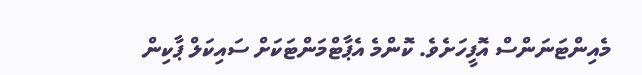މެއިންޓަނަންސް އޮފީހަށެވެ. ކޮންމެ އެޕާޓްމަންޓަކަށް ސައިކަލް ޕާކިން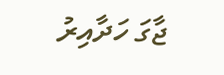ޖާގަ ހަދާއިރު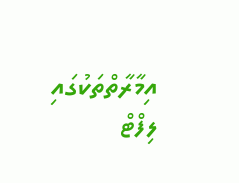އިމާރާތްތަކުގައި ލިފްޓް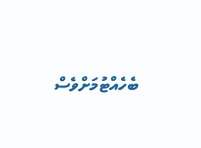ބެހެއްޓުމަށްވެސް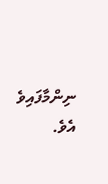ނިންމާފައިވެ އެވެ.